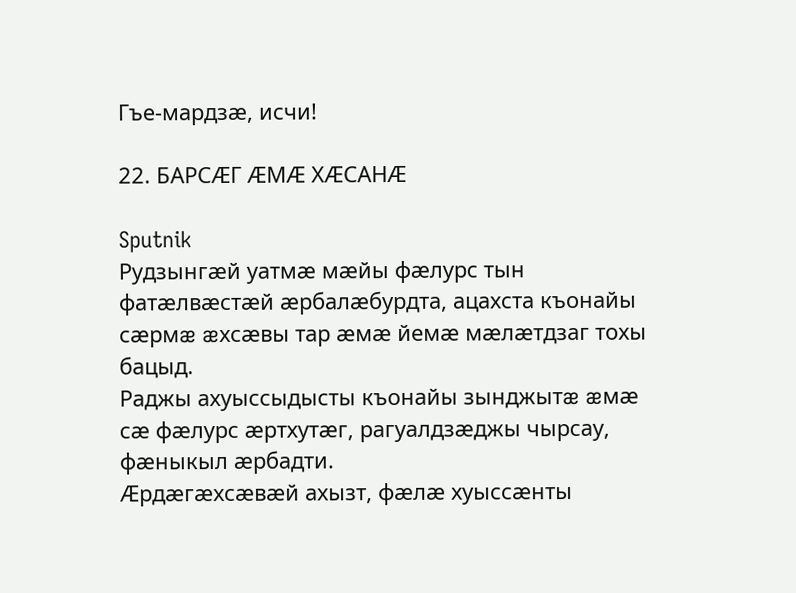Гъе-мардзæ, исчи!

22. БАРСÆГ ÆМÆ ХÆСАНÆ

Sputnik
Рудзынгæй уатмæ мæйы фæлурс тын фатæлвæстæй æрбалæбурдта, ацахста къонайы сæрмæ æхсæвы тар æмæ йемæ мæлæтдзаг тохы бацыд.
Раджы ахуыссыдысты къонайы зынджытæ æмæ сæ фæлурс æртхутæг, рагуалдзæджы чырсау, фæныкыл æрбадти.
Æрдæгæхсæвæй ахызт, фæлæ хуыссæнты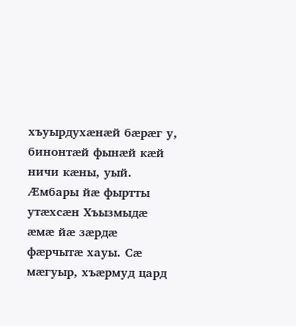хъуырдухæнæй бæрæг у, бинонтæй фынæй кæй ничи кæны, уый.
Æмбары йæ фыртты утæхсæн Хъызмыдæ æмæ йæ зæрдæ фæрчытæ хауы. Сæ мæгуыр, хъæрмуд цард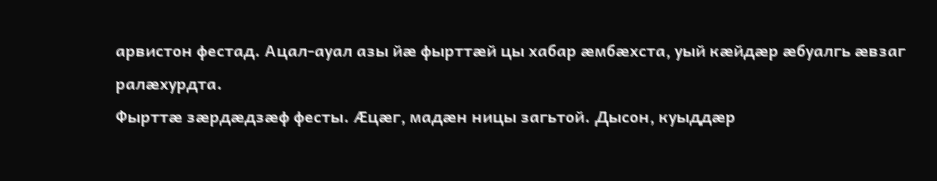арвистон фестад. Ацал-ауал азы йæ фырттæй цы хабар æмбæхста, уый кæйдæр æбуалгь æвзаг ралæхурдта.
Фырттæ зæрдæдзæф фесты. Æцæг, мадæн ницы загьтой. Дысон, куыддæр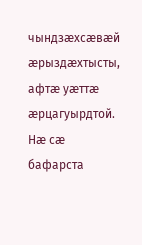чындзæхсæвæй æрыздæхтысты, афтæ уæттæ æрцагуырдтой. Нæ сæ бафарста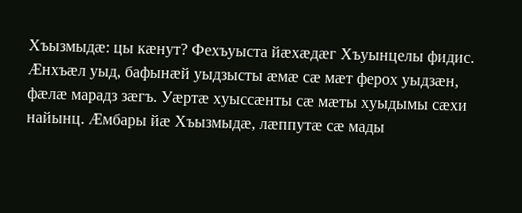Хъызмыдæ: цы кæнут? Фехъуыста йæхæдæг Хъуынцелы фидис.
Æнхъæл уыд, бафынæй уыдзысты æмæ сæ мæт ферох уыдзæн, фæлæ марадз зæгъ. Уæртæ хуыссæнты сæ мæты хуыдымы сæхи найынц. Æмбары йæ Хъызмыдæ, лæппутæ сæ мады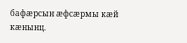бафæрсын æфсæрмы кæй кæнынц.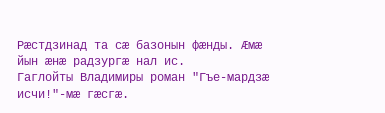Рæстдзинад та сæ базонын фæнды. Æмæ йын æнæ радзургæ нал ис.
Гаглойты Владимиры роман "Гъе-мардзæ исчи!"-мæ гæсгæ.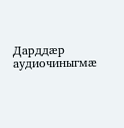Дарддæр аудиочиныгмæ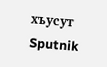хъусут Sputnik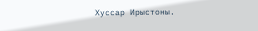Хуссар Ирыстоны.